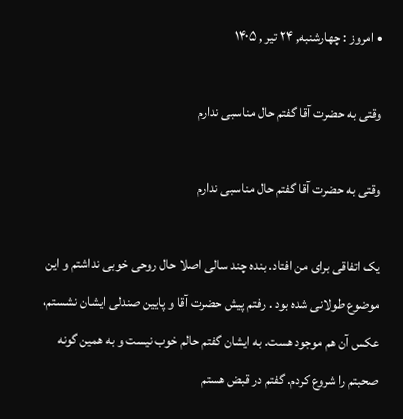• امروز : چهارشنبه, ۲۴ تیر , ۱۴۰۵

وقتی به حضرت آقا گفتم حال مناسبی ندارم

وقتی به حضرت آقا گفتم حال مناسبی ندارم

یک اتفاقی برای من افتاد. بنده چند سالی اصلا حال روحی خوبی نداشتم و این موضوع طولانی شده بود . رفتم پیش حضرت آقا و پایین صندلی ایشان نشستم، عکس آن هم موجود هست. به ایشان گفتم حالم خوب نیست و به همین گونه صحبتم را شروع کردم. گفتم در قبض هستم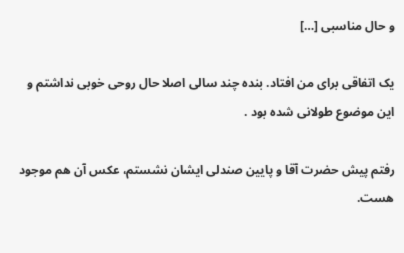و حال مناسبی […]

یک اتفاقی برای من افتاد. بنده چند سالی اصلا حال روحی خوبی نداشتم و این موضوع طولانی شده بود .

رفتم پیش حضرت آقا و پایین صندلی ایشان نشستم، عکس آن هم موجود هست.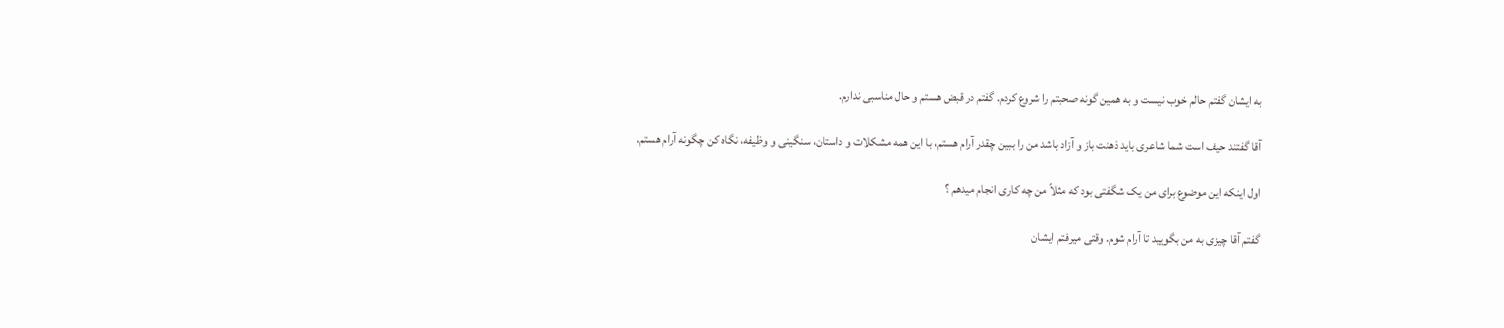به ایشان گفتم حالم خوب نیست و به همین گونه صحبتم را شروع کردم. گفتم در قبض هستم و حال مناسبی ندارم.

آقا گفتند حیف است شما شاعری باید ذهنت باز و آزاد باشد من را ببین چقدر آرام هستم، با این همه مشکلات و داستان، سنگینی و وظیفه، نگاه کن چگونه آرام هستم.

اول اینکه این موضوع برای من یک شگفتی بود که مثلاً من چه کاری انجام میدهم ؟

گفتم آقا چیزی به من بگویید تا آرام شوم. وقتی میرفتم ایشان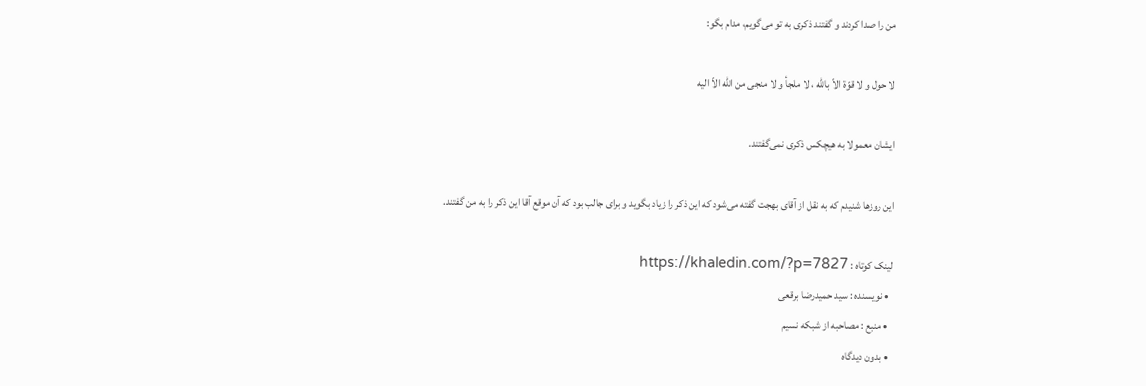من را صدا کردند و گفتند ذکری به تو می‌گویم، مدام بگو:

لا حول و لا قوّة الاّ باللّه ، لا ملجأ و لا منجى من اللّه الاّ اليه

ایشان معمولا به هیچکس ذکری نمی‌گفتند.

این روزها شنیدم که به نقل از آقای بهجت گفته می‌شود که این ذکر را زیاد بگوید و برای جالب بود که آن موقع آقا این ذکر را به من گفتند.

لینک کوتاه : https://khaledin.com/?p=7827
  • نویسنده : سید حمیدرضا برقعی
  • منبع : مصاحبه از شبکه نسیم
  • بدون دیدگاه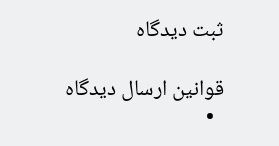ثبت دیدگاه

قوانین ارسال دیدگاه
  •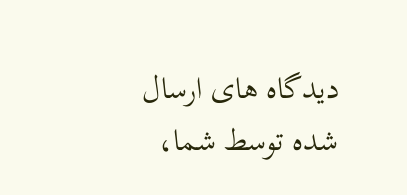دیدگاه های ارسال شده توسط شما،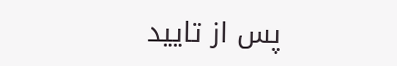پس از تایید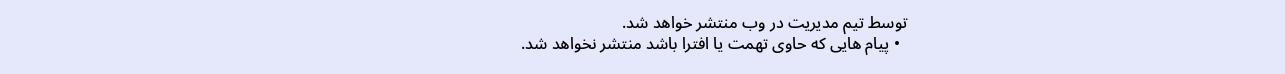توسط تیم مدیریت در وب منتشر خواهد شد.
  • پیام هایی که حاوی تهمت یا افترا باشد منتشر نخواهد شد.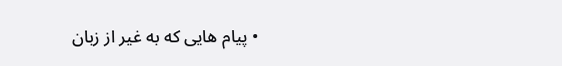• پیام هایی که به غیر از زبان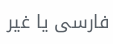فارسی یا غیر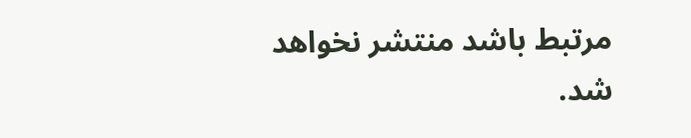مرتبط باشد منتشر نخواهد شد.